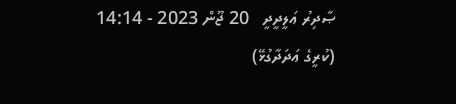ޞާދިރު ޢަލީދީދީ   20 ޖޫން 2023 - 14:14
(ކުރީގެ ޢަދަދާގުޅޭ)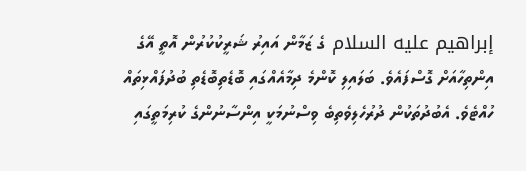إبراهيم عليه السلام ގެ ޒަމާން އައިރު ޝަރީކުކުރުން އޮތީ އޭގެ އިންތިހާއަށް ގޮސްފައެވެ. ބަލައިލި ކޮންމެ ދިމާއެއްގައި ބޮޑެތިބޮޑެތި ބުދުފައްޅިތައް ހުއްޓެވެ. އެބުދުތަކުން ދުރުހެލިވެތިބެ ވިސްނުމަކީ އިންސާނުންގެ ކުރިމަތީގައި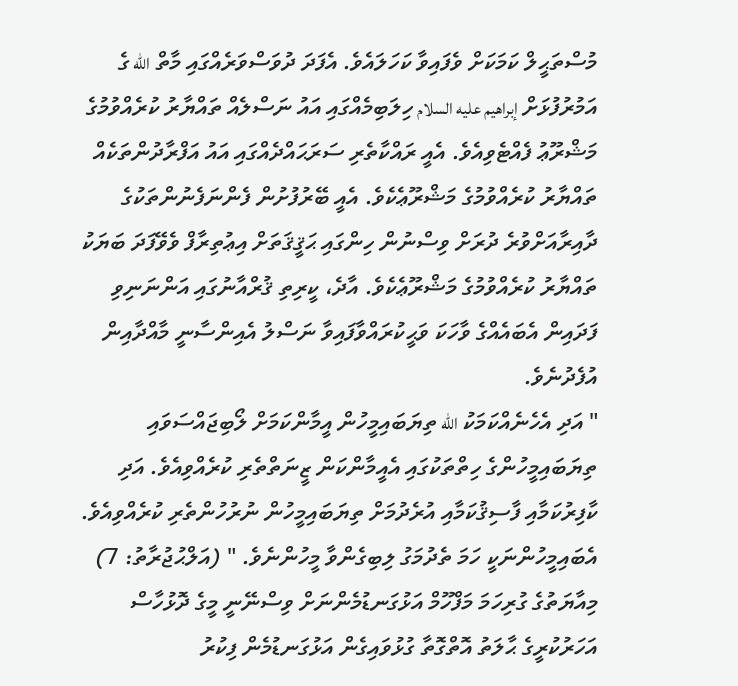މުސްތަޙީލް ކަމަކަށް ވެފައިވާ ކަހަލައެވެ. އެފަދަ ދުވަސްވަރެއްގައި މާތް الله ގެ އަމުރުފުޅަށް إبراهيم عليه السلام ހިލަބިމެއްގައި އައު ނަސްލެއް ތައްޔާރު ކުރެއްވުމުގެ މަޝްރޫޢު ފެއްޓެވިއެވެ. އެއީ ރައްކާތެރި ސަރަޙައްދެއްގައި އައު އަފްރާދުންތަކެއް ތައްޔާރު ކުރެއްވުމުގެ މަޝްރޫޢެކެވެ. އެއީ ބޭރުފުށުން ފެންނަފެނުންތަކުގެ ދާއިރާއަށްވުރެ ދުރަށް ވިސްނުން ހިންގައި ޙަޤީޤަތަށް އިޢުތިރާފް ވެވޭފަދަ ބަޔަކު ތައްޔާރު ކުރެއްވުމުގެ މަޝްރޫޢެކެވެ. އާދެ، ކީރިތި ޤުރްއާނުގައި އަންނަނިވި ފަދައިން އެބައެއްގެ ވާހަކަ ވަޙީކުރައްވާފައިވާ ނަސްލު އެއިންސާނީ މާއްދާއިން އުފެދުނެވެ.
" އަދި އެހެނެއްކަމަކު الله ތިޔަބައިމީހުން އީމާންކަމަށް ލޯބިޖައްސަވައި ތިޔަބައިމީހުންގެ ހިތްތަކުގައި އެއީމާންކަން ޒީނަތްތެރި ކުރެއްވިއެވެ. އަދި ކާފިރުކަމާއި ފާސިޤުކަމާއި އުރެދުމަށް ތިޔަބައިމީހުން ނުރުހުންތެރި ކުރެއްވިއެވެ. އެބައިމީހުންނަކީ ހަމަ ތެދުމަގު ލިބިގެންވާ މީހުންނެވެ. " (އަލްޙުޖުރާތު: 7)
މިއާޔަތުގެ ގުރިހަމަ މަފްހޫމް އަޅުގަނޑުމެންނަށް ވިސްނޭނީ މީގެ ދޮޅުހާސް އަހަރުކުރީގެ ޙާލަތު އޮތްގޮތާ ގުޅުވައިގެން އަޅުގަނޑުމެން ފިކުރު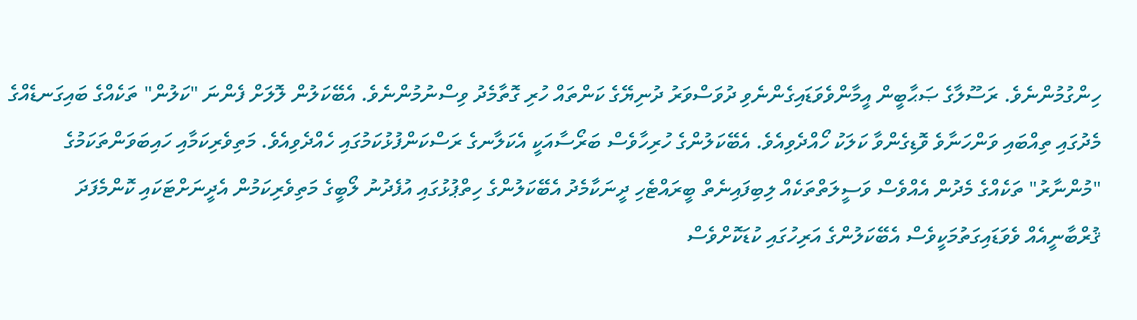ހިންގުމުންނެވެ. ރަސޫލާގެ ޞަޙާބީން އީމާންވެވަޑައިގެންނެވި ދުވަސްވަރު ދުނިޔޭގެ ކަންތައް ހުރި ގޮތާމެދު ވިސްނުމުންނެވެ. އެބޭކަލުން ލޮލަށް ފެންނަ "ކަލުން" ތަކެއްގެ ބައިގަނޑެއްގެ މެދުގައި ތިއްބައި ވަންހަނާވެ ވޮޑިގެންވާ ކަލަކު ހޯއްދެވިއެވެ. އެބޭކަލުންގެ ހުރިހާވެސް ބަރޯސާއަކީ އެކަލާނގެ ރަސްކަންފުޅުކަމުގައި ހެއްދެވިއެވެ. މަތިވެރިކަމާއި ހައިބަވަންތަކަމުގެ "މުންނާރު" ތަކެއްގެ މެދުން އެއްވެސް ވަސީލަތްތަކެއް ލިބިފައިނެތް ބީރައްޓެހި ދީނަކާމެދު އެބޭކަލުންގެ ހިތްޕުޅުގައި އުފެދުނު ލޯބީގެ މަތިވެރިކަމުން އެދީނަށްޓަކައި ކޮންމެފަދަ ޤުރްބާނީއެއް ވެވަޑައިގަތުމަކީވެސް އެބޭކަލުންގެ އަރިހުގައި ކުޑަކޮށްވެސް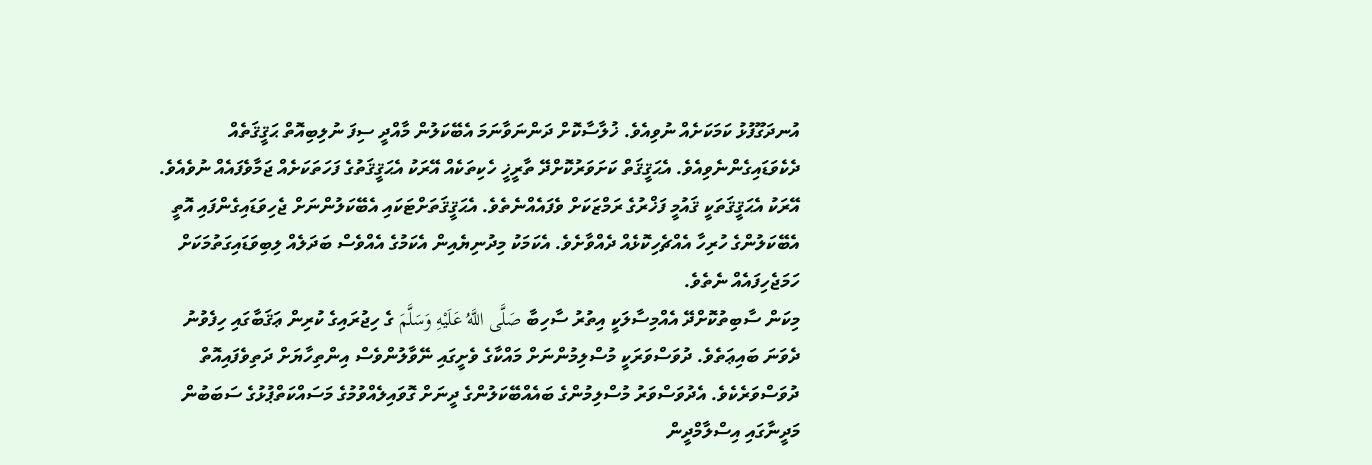އުނދަގޫފުޅު ކަމަކަށެއް ނުވިއެވެ. ޚުލާސާކޮށް ދަންނަވާނަމަ އެބޭކަލުން މާއްދީ ސިފަ ނުލިބިއޮތް ޙަޤީޤަތެއް ދެކެވަޑައިގެންނެވިއެވެ. އެޙަޤީޤަތް ކަށަވަރުކޮށްދޭ ތާރީޚީ ހެކިތަކެއް އޭރަކު އެޙަޤީޤަތުގެ ފަހަތަކަށެއް ޖަމާވެފައެއް ނުވެއެވެ. އޭރަކު އެޙަޤީޤަތަކީ ޤައުމީ ފަޚްރުގެ ރަމްޒަކަށް ވެފައެއްނެތެވެ. އެޙަޤީޤަތަށްޓަކައި އެބޭކަލުންނަށް ޖެހިވަޑައިގެންފައި އޮތީ އެބޭކަލުންގެ ހުރިހާ އެއްޗެހިކޮޅެއް ދެއްވާށެވެ. އެކަމަކު މިދުނިޔެއިން އެކަމުގެ އެއްވެސް ބަދަލެއް ލިބިވަޑައިގަތުމަކަށް ހަމަޖެހިފައެއް ނެތެވެ.
މިކަން ސާބިތުކޮށްދޭ އެއްމިސާލަކީ އިތުރު ސާހިބާ صَلَّى اللَّهُ عَلَيْهِ وَسَلَّمَ ގެ ހިޖުރައިގެ ކުރިން ޢަޤަބާގައި ހިފެވުނު ދެވަނަ ބައިޢަތެވެ. ދުވަސްވަރަކީ މުސްލިމުންނަށް މައްކާގެ ވެށީގައި ނޭވާލުންވެސް އިންތިހާޔަށް ދަތިވެފައިއޮތް ދުވަސްވަރެކެވެ. އެދުވަސްވަރު މުސްލިމުންގެ ބައެއްބޭކަލުންގެ ދީނަށް ގޮވައިލެއްވުމުގެ މަސައްކަތްޕުޅުގެ ސަބަބުން މަދީނާގައި އިސްލާމްދީން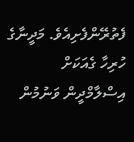ފެތުރޭންފެށިއެވެ. މަދީނާގެ ހުރިހާ ގެއަކަށް އިސްލާމްދީން ވަނުމުން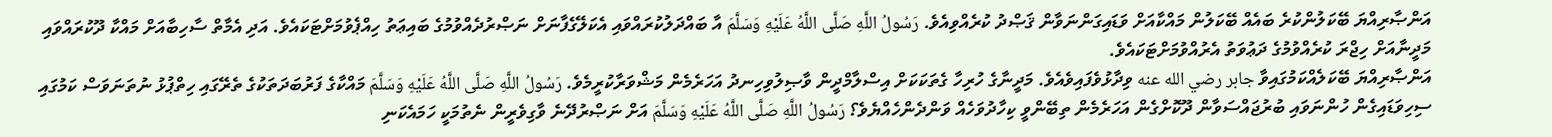އަންޞާރިއްޔަ ބޭކަލުންކުރެ ބައެއް ބޭކަލުން މައްކާއަށް ވަޑައިގަންނަވާން ޤަޞްދު ކުރެއްވިއެވެ. رَسُولُ اللَّهِ صَلَّى اللَّهُ عَلَيْهِ وَسَلَّمَ އާ ބައްދަލުކުރައްވައި އެކަލޭގެފާނަށް ނަޞްރުދެއްވުމުގެ ބައިޢަތު ހިއްޕެވުމަށްޓަކައެވެ. އަދި އެމާތް ސާހިބާއަށް މައްކާ ދޫކުރައްވައި މަދީނާއަށް ހިޖްރަ ކުރެއްވުމުގެ ދަޢުވަތު އެރުއްވުމަށްޓަކައެވެ.
އަންޞާރިއްޔަ ބޭކަލެއްކަމުގައިވާ جابر رضي الله عنه ވިދާޅުވެފައިވެއެވެ. މަދީނާގެ ހުރިހާ ގެތަކަކަށް އިސްލާމްދީން ވާޞިލުވިހިނދު އަހަރެމެން މަޝްވަރާކުރީމެވެ. رَسُولُ اللَّهِ صَلَّى اللَّهُ عَلَيْهِ وَسَلَّمَ މައްކާގެ ފަރުބަދަތަކުގެ ތެރޭގައި ހިތްޕުޅު ނުތަނަވަސް ކަމުގައި ސިހިވަޑައިގެން ހުންނަވައި ބުރުޖައްސަވާން ދޫކޮށްގެން އަހަރެމެން ތިބޭންވީ ކިހާދުވަހެއް ވަންދެންހެއްޔެވެ؟ رَسُولُ اللَّهِ صَلَّى اللَّهُ عَلَيْهِ وَسَلَّمَ އަށް ނަޞްރުދޭނެ ވާގިވެރީން ނެތުމަކީ ހަމައެކަނި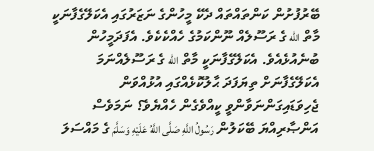ބޭރުފުށުން ކަންތައްތައް ދެކޭ މީހުންގެ ނަޒަރުގައި އެކަލޭގެފާނަކީ މާތް الله ގެ ރަސޫލެއް ނޫންކަމުގެ ހެއްކެކެވެ. އެފަދަމީހުން ބުނެއުޅެއެވެ. އެކަލޭގެފާނަކީ މާތް الله ގެ ރަސޫލެއްނަމަ އެކަލޭގެފާނަށް ތިޔަފަދަ ޙާލުކޮޅެއްގައި އުޅުއްވަން ޖެހިވަޑައިގަންނަވާންވީ ކީއްވެގެން ހެއްޔެވެ؟ ނަމަވެސް އަންޞާރިއްޔަ ބޭކަލުން رَسُولُ اللَّهِ صَلَّى اللَّهُ عَلَيْهِ وَسَلَّمَ ގެ މައްސަލަ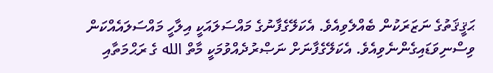ޙަޤީޤަތުގެ ނަޒަރަކުން ބެއްލެވިއެވެ. އެކަލޭގެފާނުގެ މައްސަލައަކީ އިލާހީ މައްސަލައެއްކަން ވިސްނިވަޑައިގެންނެވިއެވެ. އެކަލޭގެފާނަށް ނަޞްރުދެއްވުމަކީ މާތް الله ގެ ރަޙްމަތާއި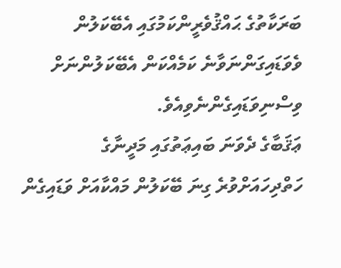ބަރަކާތުގެ ޙައްޤުވެރީންކަމުގައި އެބޭކަލުން ވެވަޑައިގަންނަވާނެ ކަމެއްކަން އެބޭކަލުންނަށް ވިސްނިވަޑައިގެންނެވިއެވެ.
ޢަޤަބާގެ ދެވަނަ ބައިޢަތުގައި މަދީނާގެ ހަތްދިހައަށްވުރެ ގިނަ ބޭކަލުން މައްކާއަށް ވަޑައިގެން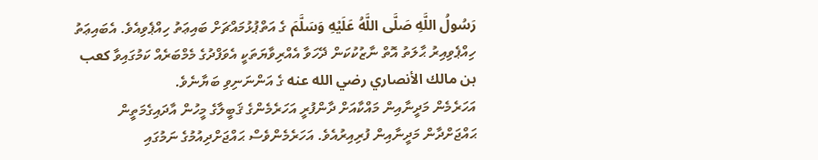رَسُولُ اللَّهِ صَلَّى اللَّهُ عَلَيْهِ وَسَلَّمَ ގެ އަތްޕުޅުމައްޗަށް ބައިޢަތު ހިއްޕެވިއެވެ. އެބައިޢަތު ހިއްޕެވިއިރު ޙާލަތު އޮތް ނާޒުކުކަން ދޭހަވާ އެއްރިވާޔަތަކީ އެވަފްދުގެ މެމްބަރެއް ކަމުގައިވާ كعب بن مالك الأنصاري رضي الله عنه ގެ އަންނަނިވި ބަޔާނެވެ.
އަހަރެމެން މަދީނާއިން މައްކާއަށް ދާންފުރީ އަހަރެމެންގެ ޤަބީލާގެ މީހުން އާދައިގެމަތީން ޙައްޖަށްދާން މަދީނާއިން ފުރިއިރުއެވެ. އަހަރެމެންވެސް ޙައްޖަށްދިއުމުގެ ނަމުގައި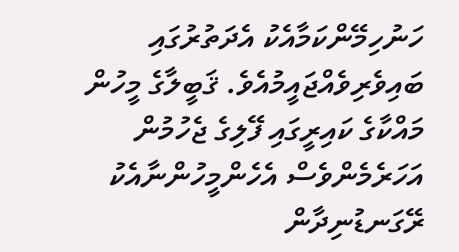ހަނުހިމޭންކަމާއެކު އެދަތުރުގައި ބައިވެރިވެއްޖައީމުއެވެ. ޤަބީލާގެ މީހުން މައްކާގެ ކައިރީގައި ފޭލިގެ ޖެހުމުން އަހަރެމެންވެސް އެހެންމީހުންނާއެކު ރޭގަނޑުނިދާން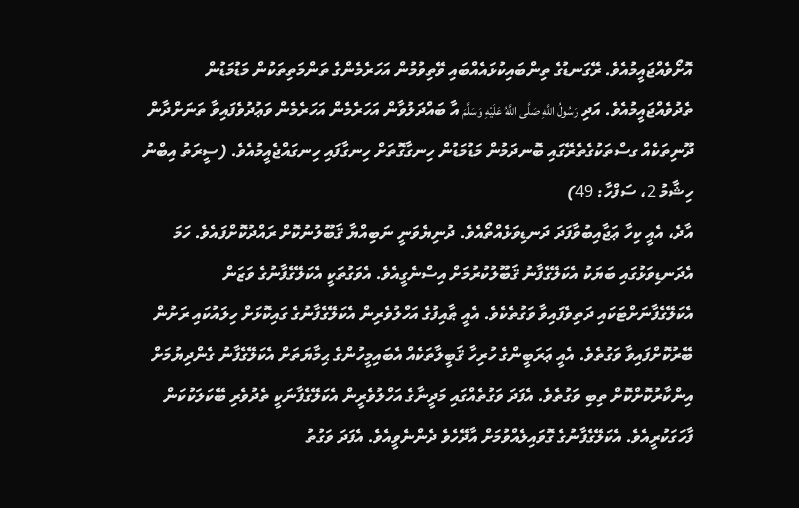އޮށޯވެއްޖައީމުއެވެ. ރޭގަނޑުގެ ތިންބައިކުޅައެއްބައި ވޭތިވުމުން އަހަރެމެންގެ ތަންމަތިތަކުން މަޑުމަޑުން ތެދުވެއްޖައީމުއެވެ. އަދި رَسُولُ اللَّهِ صَلَّى اللَّهُ عَلَيْهِ وَسَلَّمَ އާ ބައްދަލުވާން އަހަރެމެން އަހަރެމެން ވަޢުދުވެފައިވާ ތަނަށްދާން ދޫނިތަކެއް ގސްތަކުގެތެރޭގައި ބޮނދަމުން މަޑުމަޑުން ހިނގާގޮތަށް ހިނގާފައި ހިނގައްޖެއީމުއެވެ. (ސީރަތު އިބްނު ހިޝާމު 2، ސަފްހާ: 49)
އާދެ، އެއީ ކިހާ ޢަޖާއިބުވާފަދަ ދަނޑިވަޅެއްތޯއެވެ. ދުނިޔެވަނީ ނަބިއްޔާ ޤަބޫލުނުކޮށް ރައްދުކޮށްފައެވެ. ހަމަ އެދަނޑިވަޅުގައި ބަޔަކު އެކަލޭގެފާނު ޤަބޫލުކުރުމަށް އިސްނެގީއެވެ. އެވަގުތަކީ އެކަލޭގެފާނުގެ ވަޒަން އެކަލޭގެފާނަށްޓަކައި ދަތިވެފައިވާ ވަގުތެކެވެ. އެއީ ޠާއިފުގެ އަހްލުވެރިން އެކަލޭގެފާނުގެ ގައިކޮޅަށް ހިލައުކައި ރަށުން ބޭރުކޮށްފައިވާ ވަގުތެވެ. އެއީ ޢަރަބީންގެ ހުރިހާ ޤަބީލާތަކެއް އެބައިމީހުންގެ ޙިމާޔަތަށް އެކަލޭގެފާނު ގެންދިޔުމަށް އިންކާރުކޮށްކޮށް ތިބި ވަގުތެވެ. އެފަދަ ވަގުތެއްގައި މަދީނާގެ އަހްލުވެރީން އެކަލޭގެފާނަކީ ތެދުވެރި ބޭކަލަކުކަން ފާހަގަކުރީއެވެ. އެކަލޭގެފާނުގެ ގޮވައިލެއްވުމަށް އާދޭހެވެ ދެންނެވީއެވެ. އެފަދަ ވަގުތު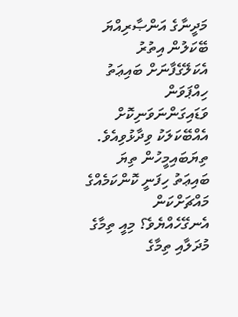މަދީނާގެ އަންޞާރިއްޔަ ބޭކަލުން އިތުރު އެކަލޭގެފާނަށް ބައިޢަތު ހިއްޕަވަން ވަޑައިގަންނަވަނިކޮށް އެއްބޭކަލަކު ވިދާޅުވިއެވެ. ތިޔަބައިމީހުން ތިޔަ ބައިޢަތު ހިފަނީ ކޮންކަމެއްގެ މައްޗަށްކަން އެނގޭހެއްޔެވެ؟ މިއީ ތިމާގެ މުދަލާއި ތިމާގެ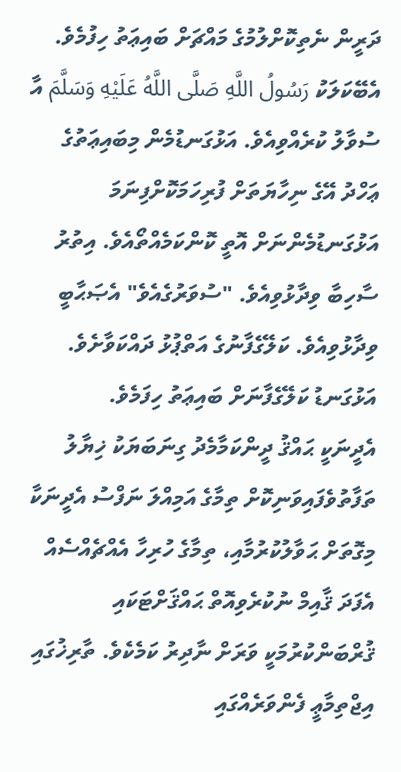ދަރީން ނެތިކޮށްލުމުގެ މައްޗަށް ބައިޢަތު ހިފުމެވެ. އެބޭކަލަކު رَسُولُ اللَّهِ صَلَّى اللَّهُ عَلَيْهِ وَسَلَّمَ އާ ސުވާލު ކުރެއްވިއެވެ. އަޅުގަނޑުމެން މިބައިޢަތުގެ ޢަހްދު އޭގެ ނިހާޔަތަށް ފުރިހަމަކޮށްފިނަމަ އަޅުގަނޑުމެންނަށް އޮތީ ކޮންކަމެއްތޯއެވެ. އިތުރު ސާހިބާ ވިދާޅުވިއެވެ. "ސުވަރުގެއެވެ" އެޞަޙާބީ ވިދާޅުވިއެވެ. ކަލޭގެފާނުގެ އަތްޕުޅު ދައްކަވާށެވެ. އަޅުގަނޑު ކަލޭގެފާނަށް ބައިޢަތު ހިފަމެވެ.
އެދީނަކީ ޙައްޤު ދީންކަމާމެދު ގިނަބަޔަކު ޚިޔާލު ތަފާތުވެފައިވަނިކޮށް ތިމާގެ އަމިއްލަ ނަފްސު އެދީނަކާ މިގޮތަށް ޙަވާލުކުރުމާއި، ތިމާގެ ހުރިހާ އެއްޗެއްސެއް އެފަދަ ޤާއިމް ނުކުރެވިއޮތް ޙައްޤަށްޓަކައި ޤުރްބަންކުރުމަކީ ވަރަށް ނާދިރު ކަމެކެވެ. ތާރިޚުގައި އިޖްތިމާޢީ ފެންވަރެއްގައި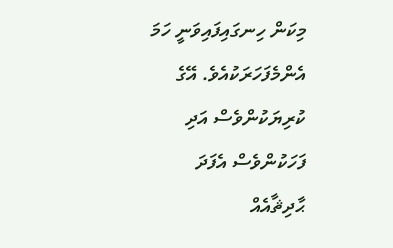މިކަން ހިނގައިފައިވަނީ ހަމަ އެންމެފަހަރަކުއެވެ. އޭގެ ކުރިޔަކުންވެސް އަދި ފަހަކުންވެސް އެފަދަ ޙާދިޘާއެއް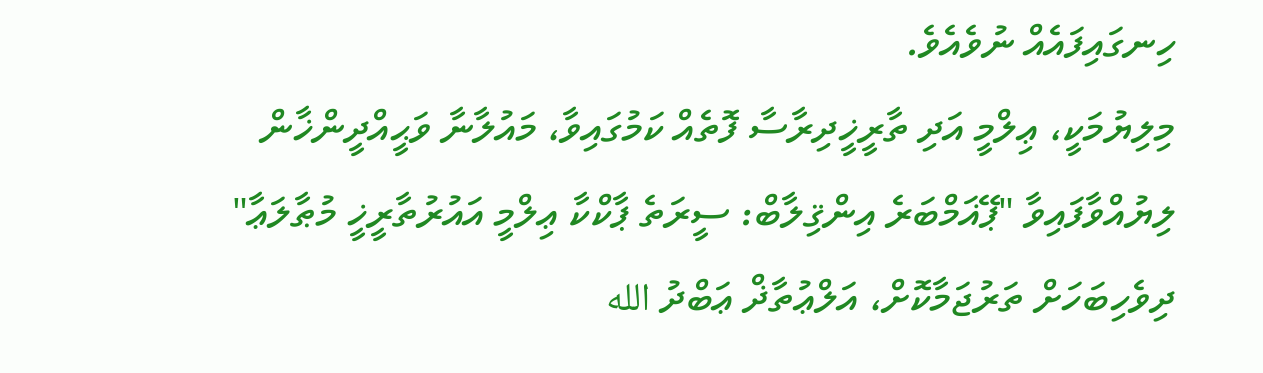ހިނގައިފައެއް ނުވެއެވެ.
މިލިޔުމަކީ، ޢިލްމީ އަދި ތާރީޚީދިރާސާ ފޮތެއް ކަމުގައިވާ، މައުލާނާ ވަޙީއްދީންޚާން ލިޔުއްވާފައިވާ "ޕޭޣަމްބަރެ އިންޤިލާބް: ސީރަތެ ޕާކްކާ ޢިލްމީ އައުރުތާރީޚީ މުޠާލަޢާ" ދިވެހިބަހަށް ތަރުޖަމާކޮށް، އަލްޢުތާޛް ޢަބްދު الله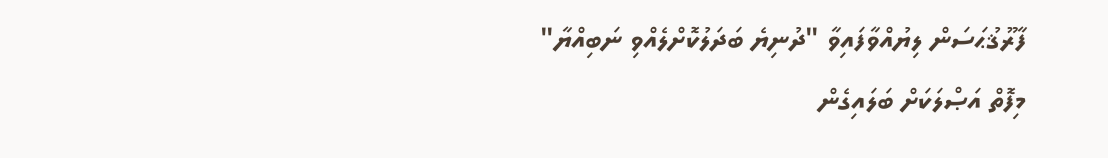ފާރޫޤުޙަސަން ލިޔުއްވާފައިވާ "ދުނިޔެ ބަދަލުކޮށްލެއްވި ނަބިއްޔާ" މިފޮތް އަޞްލަކަށް ބަލައިގެން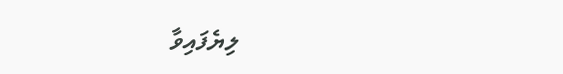ލިޔެފައިވާ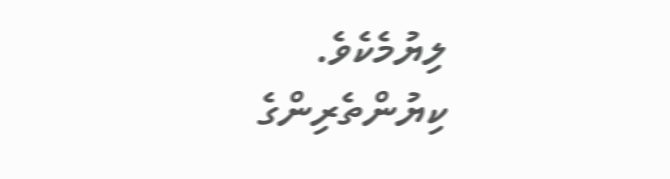ލިޔުމެކެވެ.
ކިޔުންތެރިންގެ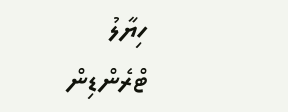ހިޔާލު
ޓްރެންޑިން